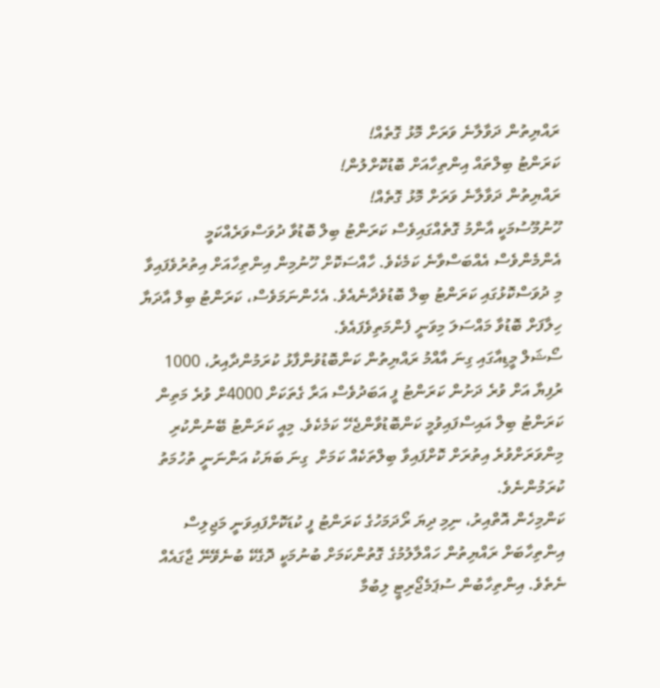ރައްޔިތުން ދަވާލާނެ ވަރަށް މޮޅު ގޮތެއް!
ކަރަންޓު ބިލްތައް އިންތިހާއަށް ބޮޑުކޮށްލުން!
ރައްޔިތުން ދަވާލާނެ ވަރަށް މޮޅު ގޮތެއް!
ހޫނުމޫސުމަކީ އާންމު ގޮތެއްގައިވެސް ކަރަންޓު ބިލް ބޮޑުވާ ދުވަސްވަރެއްކަމީ އެންމެންވެސް އެއްބަސްވާނެ ކަމެކެވެ. ހާއްސަކޮށް ހޫނުމިން އިންތިހާއަށް އިތުރުވެފައިވާ މި ދުވަސްކޮޅުގައި ކަރަންޓު ބިލް ބޮޑުވެދާނެއެވެ. އެހެންނަމަވެސް، ކަރަންޓު ބިލް އާދަޔާ ހިލާފަށް ބޮޑުވާ މައްސަލަ މިވަނީ ފެންމަތިވެފައެވެ.
ސޯޝަލް މީޑިއާގައި ގިނަ އާއްމު ރައްޔިތުން ކަންބޮޑުވުންފާޅު ކުރަމުންދާއިރު، 1000 ރުފިޔާ އަށް ވުރެ ދަށުން ކަރަންޓު ފީ އަބަދުވެސް އަރާ ގެތަކަށް 4000ށް ވުރެ މަތިން ކަރަންޓު ބިލް އައިސްފައިވުމީ ކަންބޮޑުވާންޖެހޭ ކަމެކެވެ. މިއީ ކަރަންޓު ބޭނުންކުރި މިންވަރަށްވުރެ އިތުރަށް ކޮށްފައިވާ ބިލްތަކެއް ކަމަށް  ގިނަ ބަޔަކު އަންނަނީ ތުހުމަތު ކުރަމުންނެވެ.
ކަންމިހެން އޮތްއިރު، ނިމި ދިޔަ ރޯދަމަހުގެ ކަރަންޓު ފީ ކުޑަކޮށްފައިވަނީ މަޖިލިސް އިންތިހާބަށް ރައްޔިތުން ހައްލާލުމުގެ ގޮތުންކަމަށް ބުނުމަކީ ދޮގެކޭ ބުނެވޭނޭ ޖާގައެއް ނެތެވެ. އިންތިހާބުން ސުޕަމެޖޯރިޓީ ލިބުމާ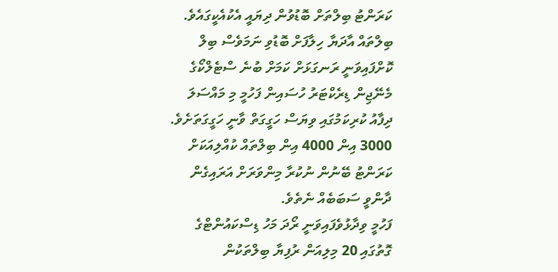ކަރަންޓު ބިލްތަށް ބޮޑުވުން ދިޔައީ އެކުއެކީގައެވެ.
ބިލްތައް އާދަޔާ ހިލާފަށް ބޮޑުވި ނަމަވެސް ބިލް ކޮށްފައިވަނީ ރަނގަޅަށް ކަމަށް ބުނެ ސްޓެލްކޯގެ މެނޭޖިން ޑިރެކްޓަރު ހުސައިން ފަހުމީ މި މައްސަލަ ދިފާއު ކުރިކަމުގައި ވިޔަސް ހަގީގަތް ވާނީ ހަގީގަތަށެވެ. 3000 އިން 4000 އިން ބިލްތައް ކުއްލިއަކަށް ކަރަންޓު ބޭނުން ނުކުރާ މިންވަރަށް އަރައިގެން ދާންވީ ސަބަބެއް ނެތެވެ.
ފަހުމީ ވިދާޅުވެފައިވަނީ ރޯދަ މަހު ޑިސްކައުންޓްގެ ގޮތުގައި 20 މިލިއަން ރުފިޔާ ބިލްތަކުން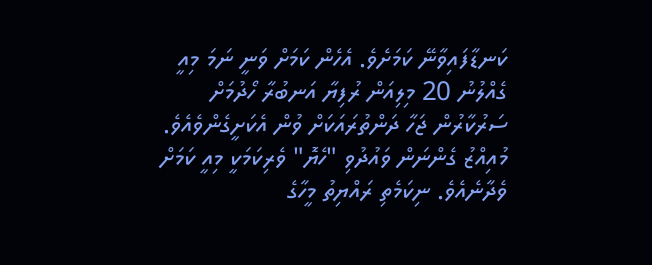ކަނޑާފައިވާނޭ ކަމަށެވެ. އެހެން ކަމަށް ވަނީ ނަމަ މިއީ ގެއްލުނު 20 މިލިއަން ރުފިޔާ އަނބުރާ ހޯދުމަށް ސަރުކާރުން ޖަހާ ދަންތުރައަކަށް ވުން އެކަށީގެންވެއެވެ.
މުއިއްޒު ގެންނަން ވައުދުވި "ހެޔޮ" ވެރިކަމަކީ މިއީ ކަމަށް ވެދާނެއެވެ. ނިކަމެތި ރައްޔިތު މީހާގެ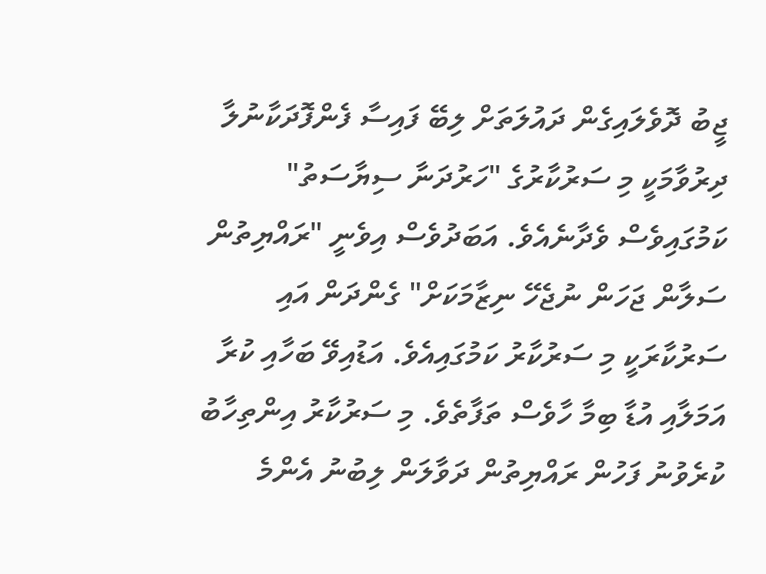ޖީބު ދޮވެލައިގެން ދައުލަތަށް ލިބޭ ފައިސާ ފެންފޮދަކާނުލާ ދިރުވާމަކީ މި ސަރުކާރުގެ "ހަރުދަނާ ސިޔާސަތު" ކަމުގައިވެސް ވެދާނެއެވެ. އަބަދުވެސް އިވެނީ "ރައްޔިތުން ސަލާން ޖަހަން ނުޖެހޭ ނިޒާމަކަށް" ގެންދަން އައި ސަރުކާރަކީ މި ސަރުކާރު ކަމުގައިއެވެ. އަޑުއިވޭ ބަހާއި ކުރާ އަމަލާއި އުޑާ ބިމާ ހާވެސް ތަފާތެވެ. މި ސަރުކާރު އިންތިހާބު ކުރެވުނު ފަހުން ރައްޔިތުން ދަވާލަން ލިބުނު އެންމެ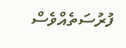ފުރުސަތެއްވެސް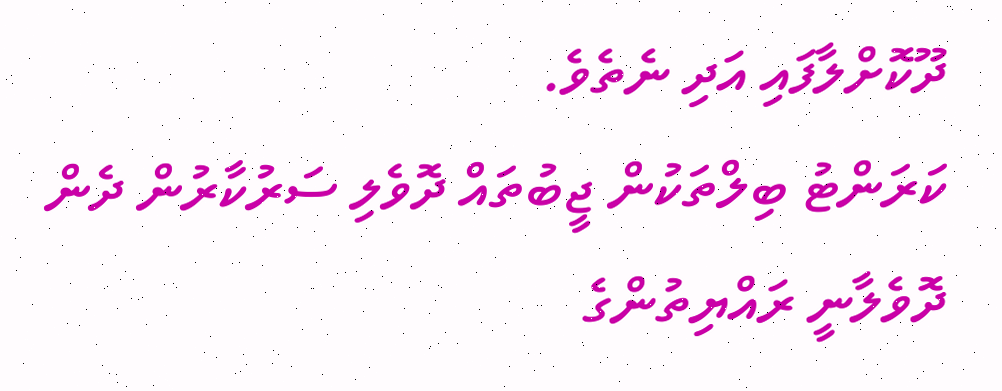ދޫކޮށްލާފައި އަދި ނެތެވެ.
ކަރަންޓު ބިލްތަކުން ޖީބުތައް ދޮވެލި ސަރުކާރުން ދެން ދޮވެލާނީ ރައްޔިތުންގެ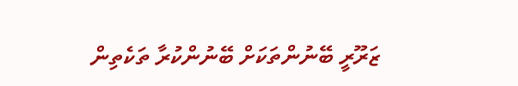ޒަރޫރީ ބޭނުންތަކަށް ބޭނުންކުރާ ތަކެތިން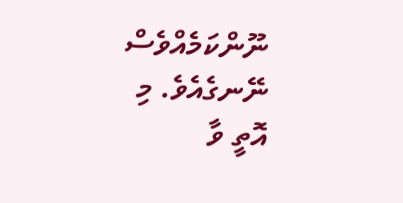ނޫންކަމެއްވެސް ނޭނގެއެވެ. މި އޮތީ ވާ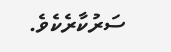ސަރުކާރެކެވެ.